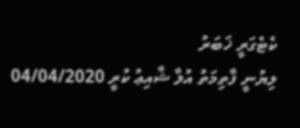ކެޓެގަރީ ޚަބަރު
ލިޔުނީ ފާތިމަތު އުލާ ޝާއިޢު ކުރީ 04/04/2020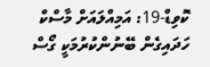ކޮވިޑް-19: އަމިއްލައަށް މާސްކް ހަދައިގެން ބޭނުންކުރުމަކީ ގޯސް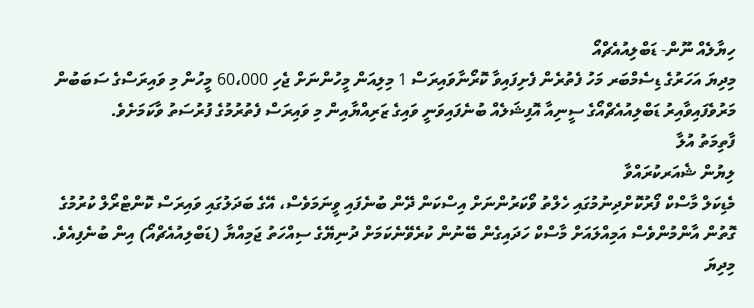ހިޔާލެއް ނޫން- ޑަބްލިއުއެޗްއޯ
މިދިޔަ އަހަރުގެ ޑިސެމްބަރ މަހު ފެތުރެން ފެށިފައިވާ ކޮރޯނާވައިރަސް 1 މިލިއަން މީހުންނަށް ޖެހި 60،000 މީހުން މި ވައިރަސްގެ ސަބަބުން މަރުވެފައިވާއިރު ޑަބްލިއުއެޗްއޯގެ ސީނިއާ އޮފިޝަލެއް ބުނެފައިވަނީ ވައިގެ ޒަރިއްޔާއިން މި ވައިރަސް ފެތުރުމުގެ ފުރުސަތު ވާކަމަށެވެ.
ފާތިމަތު އުލާ
ލިޔުން ޝެއަރކުރައްވާ
މެޑިކަލް މާސްކް ފޯރުކޮށްދިނުމުގައި ހެލްތު ވޯކަރުންނަށް އިސްކަން ދޭން ބުނެފައި ވީނަމަވެސް، އޭގެ ބަދަލުގައި ވައިރަސް ކޮންޓްރޯލް ކުރުމުގެ ގޮތުން އާންމުންވެސް އަމިއްލައަށް މާސްކް ހަދައިގެން ބޭނުން ކުރެވޭނެކަމަށް ދުނިޔޭގެ ސިއްހަތު ޖަމިއްޔާ (ޑަބްލިއުއެޗްއޯ) އިން ބުނެފިއެވެ.
މިދިޔަ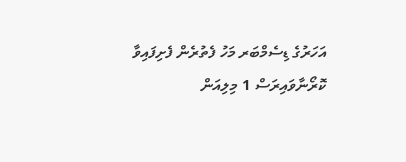އަހަރުގެ ޑިސެމްބަރ މަހު ފެތުރެން ފެށިފައިވާ ކޮރޯނާވައިރަސް 1 މިލިއަން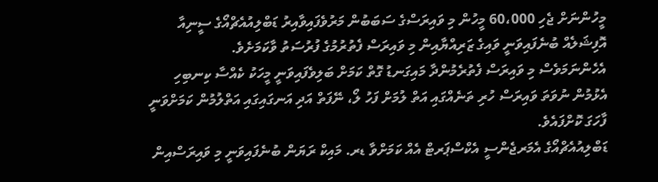މީހުންނަށް ޖެހި 60،000 މީހުން މި ވައިރަސްގެ ސަބަބުން މަރުވެފައިވާއިރު ޑަބްލިއުއެޗްއޯގެ ސީނިއާ އޮފިޝަލެއް ބުނެފައިވަނީ ވައިގެ ޒަރިއްޔާއިން މި ވައިރަސް ފެތުރުމުގެ ފުރުސަތު ވާކަމަށެވެ.
އެހެންނަމަވެސް މި ވައިރަސް ފެތުރެމުންދާ މައިގަނޑު ގޮތް ކަމަށް ބަލިވެފައިވަނީ މީހަކު ކެއްސާ ކިނބިހި އެޅުމުން ނުވަތަ ވައިރަސް ހުރި ތަނެއްގައި އަތް ލުމަށް ފަހު ލޯ، ނޭފަތް އަދި އަނގައިގައި އަތްލުމުން ކަމަށްވަނީ ފާހަގަ ކޮށްފައެވެ.
ޑަބްލިއުއެޗްއޯގެ އެމަރޖެންސީ އެކްސްޕަރޓް އެއް ކަމަށްވާ ޑރ. މައިކް ރަޔަން ބުނެފައިވަނީ މި ވައިރަސްއިން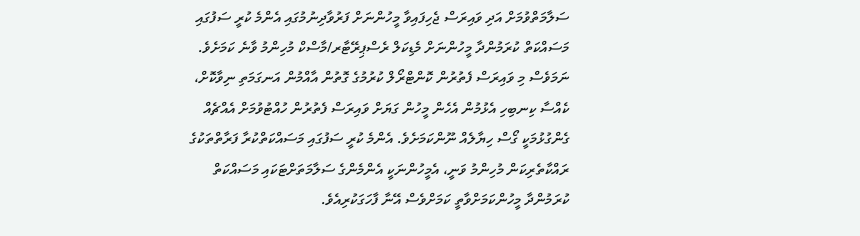ސަލާމަތްވުމަށް އަދި ވައިރަސް ޖެހިފައިވާ މީހުންނަށް ފަރުވާދިނުމުގައި އެންމެ ކުރީ ސަފުގައި މަސައްކަތް ކުރަމުންދާ މީހުންނަށް މެޑިކަލް ރެސްޕިރޭޓާރ/މާސްކް މުހިންމު ވާނެ ކަމަށެވެ.
ނަމަވެސް މި ވައިރަސް ފެތުރުން ކޮންޓްރޯލް ކުރުމުގެ ގޮތުން އާއްމުން އަނގަމަތި ނިވާކޮށް، ކެއްސާ ކިނބިހި އެޅުމުން އެހެން މީހުން ގަޔަށް ވައިރަސް ފެތުރުން ހުއްޓުވުމަށް އެއްޗެއް ގެންގުޅުމަކީ ގޯސް ހިޔާލެއް ނޫންކަމަށެވެ. އެންމެ ކުރީ ސަފުގައި މަސައްކަތްކުރާ ފަރާތްތަކުގެ ރައްކާތެރިކަން މުހިންމު ވަނީ، އެމީހުންނަކީ އެންމެންގެ ސަލާމަތަށްޓަކައި މަސައްކަތް ކުރަމުންދާ މީހުންކަމަށްވާތީ ކަމަށްވެސް އޭނާ ފާހަގަކުރިއެވެ.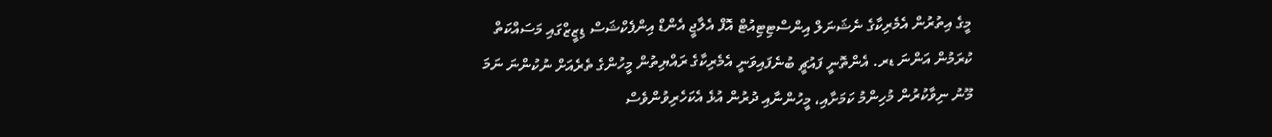މީގެ އިތުރުން އެމެރިކާގެ ނެޝަނަލް އިންސްޓިޓިއުޓް އޮފް އެލާޖީ އެންޑް އިންފެކްޝަސް ޑިޒީޒްގައި މަސައްކަތް ކުރަމުން އަންނަ ޑރ. އެންތޮނީ ފައުޗީ ބުނެފައިވަނީ އެމެރިކާގެ ރައްޔިތުން މީހުންގެ ތެރެއަށް ނުކުންނަ ނަމަ މޫނު ނިވާކުރުން މުހިންމު ކަމަށާއި، މީހުންނާއި ދުރުން އުޅެ އެކަހެރިވުންވެސް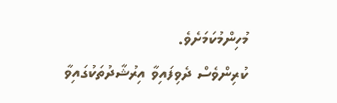މުހިންމުކަމަށެވެ.
ކުރިންވެސް ދެވިފައިވާ އިރުޝާދުތަކުގައިވާ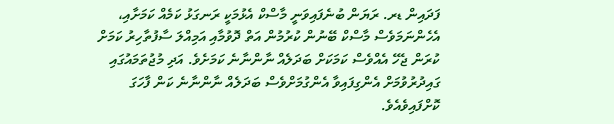ފަދައިން ޑރ. ރަޔަން ބުނެފައިވަނީ މާސްކް އެޅުމަކީ ރަނގަޅު ކަމެއް ކަމަށާއި، އެހެންނަމަވެސް މާސްކް ބޭނުން ކުރުމުން އަތް ދޮވުމާއި އަމިއްލަ ސާފުތާހިރު ކަމަށް ކުރަން ޖެހޭ އެއްވެސް ކަމަކަށް ބަދަލެއް ނާންނާނެ ކަމަށެވެ. އަދި މުޖުތަމައުގައި ގައިދުރުވުމަށް އެންގިފައިވާ އެންގުމަށްވެސް ބަދަލެއް ނާންނާނެ ކަން ފާހަގަ ކޮށްފައިވެއެވެ.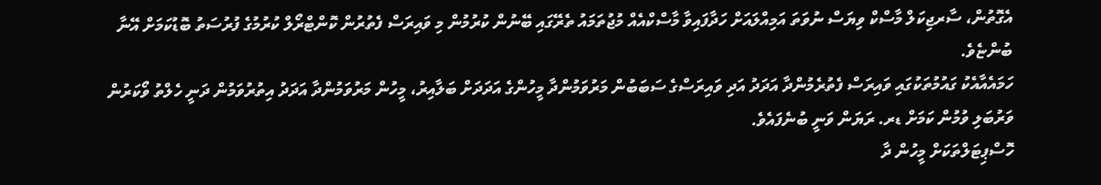އެގޮތުން، ސާރޖިކަލް މާސްކް ވިޔަސް ނުވަތަ އަމިއްލައަށް ހަދާފައިވާ މާސްކްއެއް މުޖުތަމައު ތެރޭގައި ބޭނުން ކުރުމުން މި ވައިރަސް ފެތުރުން ކޮންޓްރޯލް ކުރުމުގެ ފުރުސަތު ބޮޑުކަމަށް އޭނާ ބުންޏެވެ.
ހަމައެއާއެކު ގައުމުތަކުގައި ވައިރަސް ފެތުރެމުންދާ އަދަދު އަދި ވައިރަސްގެ ސަބަބުން މަރުވަމުންދާ މީހުންގެ އަދަދަށް ބަލާއިރު، މީހުން މަރުވަމުންދާ އަދަދު އިތުރުވަމުން ދަނީ ހެލްތު ވޯކަރުން ވަރުބަލި ވުމުން ކަމަށް ޑރ. ރަޔަން ވަނީ ބުނެފައެވެ.
ހޮސްޕިޓަލްތަކަށް މީހުން ދާ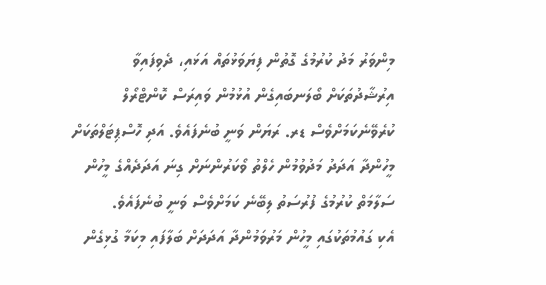މިންވަރު މަދު ކުރުމުގެ ގޮތުން ފިޔަވަޅުތައް އަޅައި، ދެވިފައިވާ އިރުޝާދުތަކަށް ބޯލަނބައިގެން އުޅުމުން ވައިރަސް ކޮންޓްރޯލް ކުރެވޭނެކަމަށްވެސް ޑރ. ރަޔަން ވަނީ ބުނެފައެވެ. އަދި ހޮސްޕިޓަލްތަކަށް މީހުންދާ އަދަދު މަދުވުމުން ހެލްތު ވޯކަރުންނަށް ގިނަ އަދަދެއްގެ މީހުން ސަލާމަތް ކުރުމުގެ ފުރުސަތު ލިބޭނެ ކަމަށްވެސް ވަނީ ބުނެފައެވެ.
އެކި ގައުމުތަކުގައި މީހުން މަރުވަމުންދާ އަދަދަށް ބަލާފައި މިކަމާ ގުޅިގެން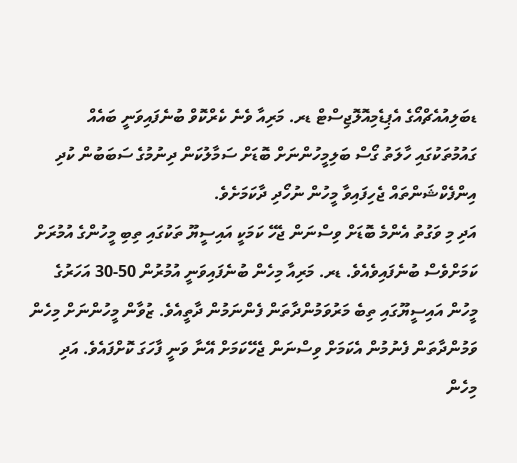ޑބަލިއުއެޗްއޯގެ އެޕިޑެމިއޮލޮޖިސްޓް ޑރ. މަރިއާ ވެނެ ކެރްކޮވް ބުނެފައިވަނީ ބައެއް ގައުމުތަކުގައި ހާލަތު ގޯސް ބަލިމީހުންނަށް ބޮޑަށް ސަމާލުކަން ދިނުމުގެ ސަބަބުން ކުދި އިންފެކްޝަންތައް ޖެހިފައިވާ މީހުން ނުހޯދި ދާކަމަށެވެ.
އަދި މި ވަގުތު އެންމެ ބޮޑަށް ވިސްނަން ޖެހޭ ކަމަކީ އައިސީޔޫ ތަކުގައި ތިބި މީހުންގެ އުމުރަށް ކަމަށްވެސް ބުނެފައިވެއެވެ. ޑރ. މަރިއާ މިހެން ބުނެފައިވަނީ އުމުރުން 50-30 އަހަރުގެ މީހުން އައިސީޔޫގައި ތިބެ މަރުވަމުންދާތަން ފެންނަމުން ދާތީއެވެ. ޒުވާން މީހުންނަށް މިހެން ވަމުންދާތަން ފެނުމުން އެކަމަށް ވިސްނަން ޖެހޭކަމަށް އޭނާ ވަނީ ފާހަގަ ކޮށްފައެވެ. އަދި މިހެން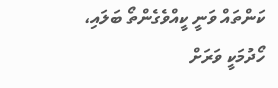ކަންތައް ވަނީ ކީއްވެގެންތޯ ބަލައި، ހޯދުމަކީ ވަރަށް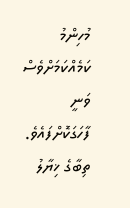މުހިންމު ކަމެއްކަމަށްވެސް ވަނީ ފާހަގަކޮށްފައެވެ.
ތިބާގެ ޚިޔާލު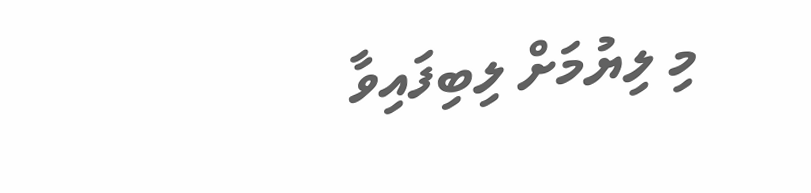މި ލިޔުމަށް ލިބިފައިވާ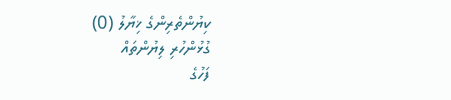ކިޔުންތެރިންގެ ޚިޔާލު (0)
ގުޅުންހުރި ލިޔުންތައް
ފަހުގެ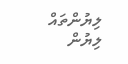ލިޔުންތައް
ލިޔުން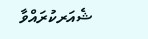ޝެއަރކުރައްވާ